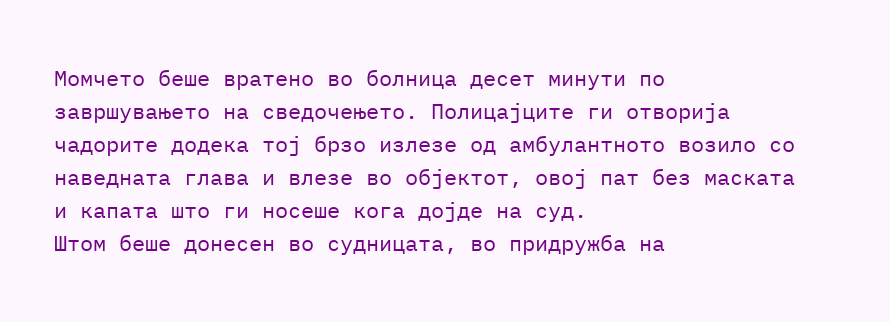Момчето беше вратено во болница десет минути по завршувањето на сведочењето. Полицајците ги отворија чадорите додека тој брзо излезе од амбулантното возило со наведната глава и влезе во објектот, овој пат без маската и капата што ги носеше кога дојде на суд.
Штом беше донесен во судницата, во придружба на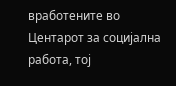вработените во Центарот за социјална работа, тој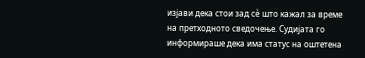изјави дека стои зад сè што кажал за време на претходното сведочење. Судијата го информираше дека има статус на оштетена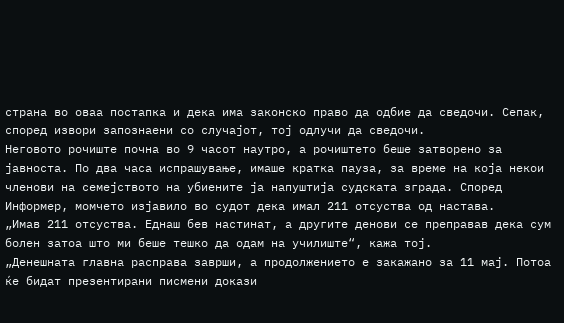страна во оваа постапка и дека има законско право да одбие да сведочи. Сепак, според извори запознаени со случајот, тој одлучи да сведочи.
Неговото рочиште почна во 9 часот наутро, а рочиштето беше затворено за јавноста. По два часа испрашување, имаше кратка пауза, за време на која некои членови на семејството на убиените ја напуштија судската зграда. Според Информер, момчето изјавило во судот дека имал 211 отсуства од настава.
„Имав 211 отсуства. Еднаш бев настинат, а другите денови се преправав дека сум болен затоа што ми беше тешко да одам на училиште“, кажа тој.
„Денешната главна расправа заврши, а продолжението е закажано за 11 мај. Потоа ќе бидат презентирани писмени докази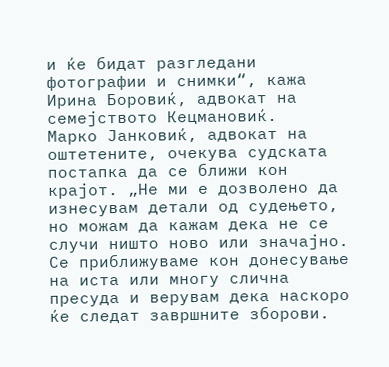и ќе бидат разгледани фотографии и снимки“, кажа Ирина Боровиќ, адвокат на семејството Кецмановиќ.
Марко Јанковиќ, адвокат на оштетените, очекува судската постапка да се ближи кон крајот. „Не ми е дозволено да изнесувам детали од судењето, но можам да кажам дека не се случи ништо ново или значајно. Се приближуваме кон донесување на иста или многу слична пресуда и верувам дека наскоро ќе следат завршните зборови.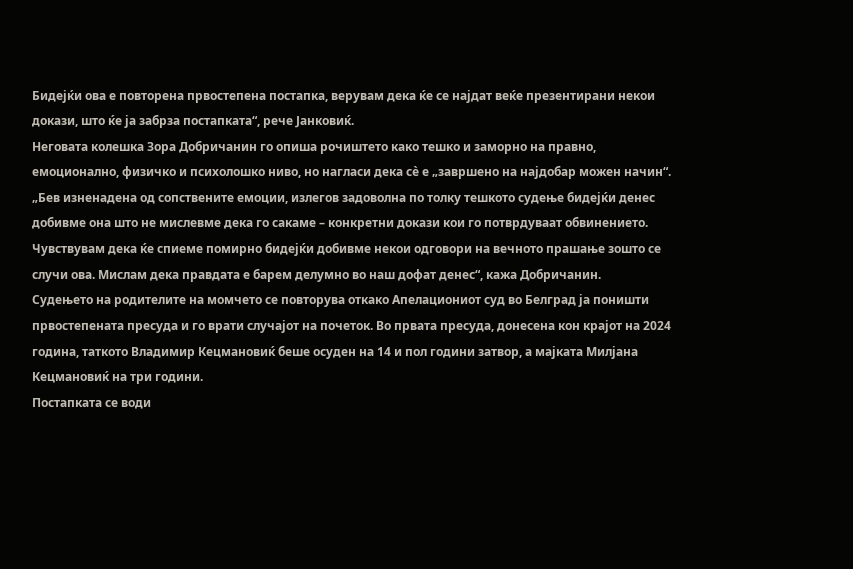Бидејќи ова е повторена првостепена постапка, верувам дека ќе се најдат веќе презентирани некои докази, што ќе ја забрза постапката“, рече Јанковиќ.
Неговата колешка Зора Добричанин го опиша рочиштето како тешко и заморно на правно, емоционално, физичко и психолошко ниво, но нагласи дека сè е „завршено на најдобар можен начин“.
„Бев изненадена од сопствените емоции, излегов задоволна по толку тешкото судење бидејќи денес добивме она што не мислевме дека го сакаме – конкретни докази кои го потврдуваат обвинението. Чувствувам дека ќе спиеме помирно бидејќи добивме некои одговори на вечното прашање зошто се случи ова. Мислам дека правдата е барем делумно во наш дофат денес“, кажа Добричанин.
Судењето на родителите на момчето се повторува откако Апелациониот суд во Белград ја поништи првостепената пресуда и го врати случајот на почеток. Во првата пресуда, донесена кон крајот на 2024 година, таткото Владимир Кецмановиќ беше осуден на 14 и пол години затвор, а мајката Милјана Кецмановиќ на три години.
Постапката се води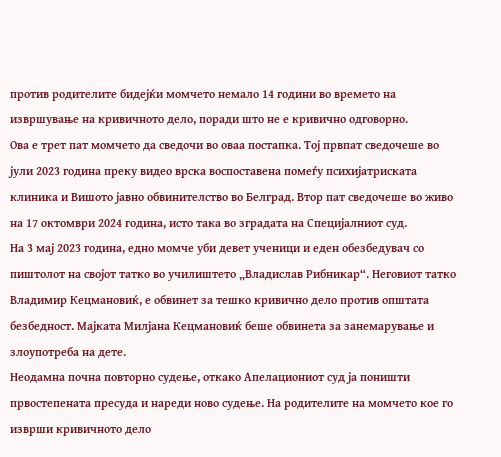против родителите бидејќи момчето немало 14 години во времето на извршување на кривичното дело, поради што не е кривично одговорно.
Ова е трет пат момчето да сведочи во оваа постапка. Тој првпат сведочеше во јули 2023 година преку видео врска воспоставена помеѓу психијатриската клиника и Вишото јавно обвинителство во Белград. Втор пат сведочеше во живо на 17 октомври 2024 година, исто така во зградата на Специјалниот суд.
На 3 мај 2023 година, едно момче уби девет ученици и еден обезбедувач со пиштолот на својот татко во училиштето „Владислав Рибникар“. Неговиот татко Владимир Кецмановиќ, е обвинет за тешко кривично дело против општата безбедност. Мајката Милјана Кецмановиќ беше обвинета за занемарување и злоупотреба на дете.
Неодамна почна повторно судење, откако Апелациониот суд ја поништи првостепената пресуда и нареди ново судење. На родителите на момчето кое го изврши кривичното дело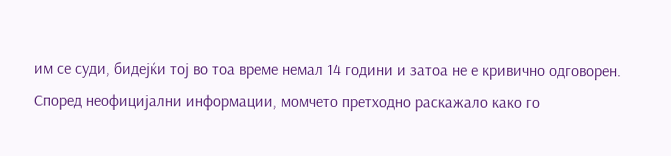им се суди, бидејќи тој во тоа време немал 14 години и затоа не е кривично одговорен.
Според неофицијални информации, момчето претходно раскажало како го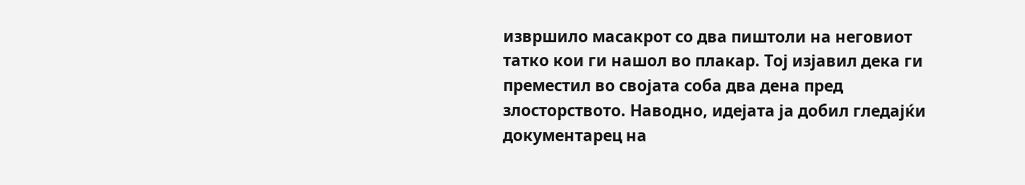извршило масакрот со два пиштоли на неговиот татко кои ги нашол во плакар. Тој изјавил дека ги преместил во својата соба два дена пред злосторството. Наводно, идејата ја добил гледајќи документарец на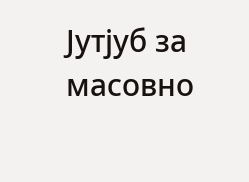Јутјуб за масовно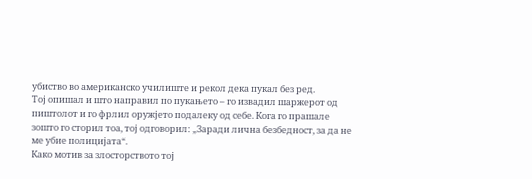убиство во американско училиште и рекол дека пукал без ред.
Тој опишал и што направил по пукањето – го извадил шаржерот од пиштолот и го фрлил оружјето подалеку од себе. Кога го прашале зошто го сторил тоа, тој одговорил: „Заради лична безбедност, за да не ме убие полицијата“.
Како мотив за злосторството тој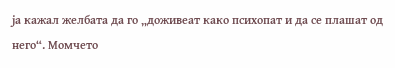ја кажал желбата да го „доживеат како психопат и да се плашат од него“. Момчето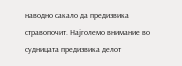наводно сакало да предизвика стравопочит. Најголемо внимание во судницата предизвика делот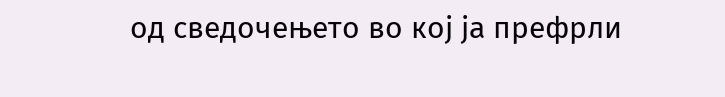од сведочењето во кој ја префрли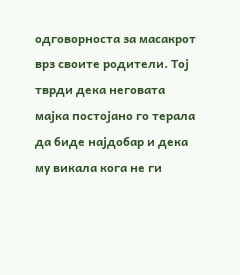одговорноста за масакрот врз своите родители. Тој тврди дека неговата мајка постојано го терала да биде најдобар и дека му викала кога не ги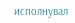исполнувал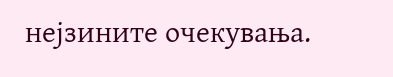нејзините очекувања.